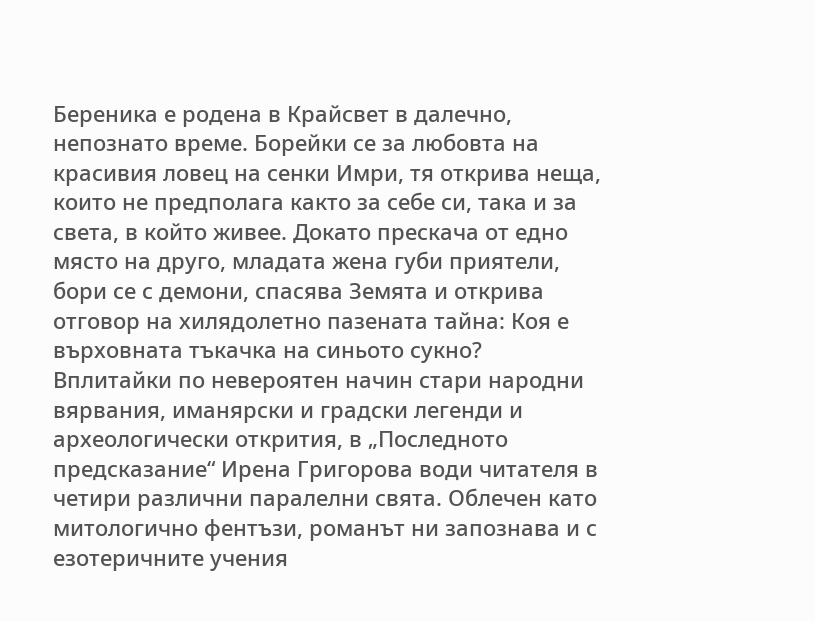Береника е родена в Крайсвет в далечно, непознато време. Борейки се за любовта на красивия ловец на сенки Имри, тя открива неща, които не предполага както за себе си, така и за света, в който живее. Докато прескача от едно място на друго, младата жена губи приятели, бори се с демони, спасява Земята и открива отговор на хилядолетно пазената тайна: Коя е върховната тъкачка на синьото сукно?
Вплитайки по невероятен начин стари народни вярвания, иманярски и градски легенди и археологически открития, в „Последното предсказание“ Ирена Григорова води читателя в четири различни паралелни свята. Облечен като митологично фентъзи, романът ни запознава и с езотеричните учения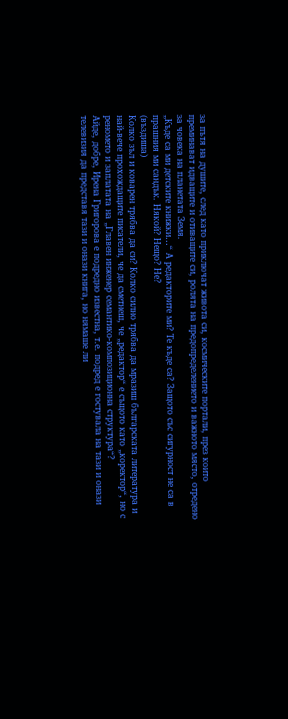за пътя на душите, след като приключат живота си, космическите портали, през които преминават идващите и отиващите си, ролята на предопределението и важното място, отредено за човека на планетата Земя.
„Къде са ми детските книжки…“ А редакторите ми? Те къде са? Защото със сигурност не са в прашния ми сандък. Някой? Нещо? Не?
(въздиша)
Колко зъл и коварен трябва да си? Колко силно трябва да мразиш българската литература и най-вече прохождащите писатели, че да сметнеш, че „редактор“ е същото като „коректор“, но с реномето и заплатата на „Главен инженер семантико-композиционна структура“?
Айде, добре, Ирена Григорова е подредно известна, т.е. подред е гостувала на тази и онази телевизия да представя тази и онази книга, но нямаше ли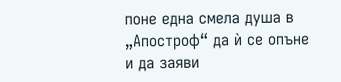поне една смела душа в „Апостроф“ да ѝ се опъне и да заяви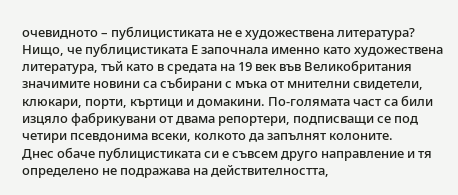очевидното – публицистиката не е художествена литература? Нищо, че публицистиката Е започнала именно като художествена литература, тъй като в средата на 19 век във Великобритания значимите новини са събирани с мъка от мнителни свидетели, клюкари, порти, къртици и домакини. По-голямата част са били изцяло фабрикувани от двама репортери, подписващи се под четири псевдонима всеки, колкото да запълнят колоните.
Днес обаче публицистиката си е съвсем друго направление и тя определено не подражава на действителността,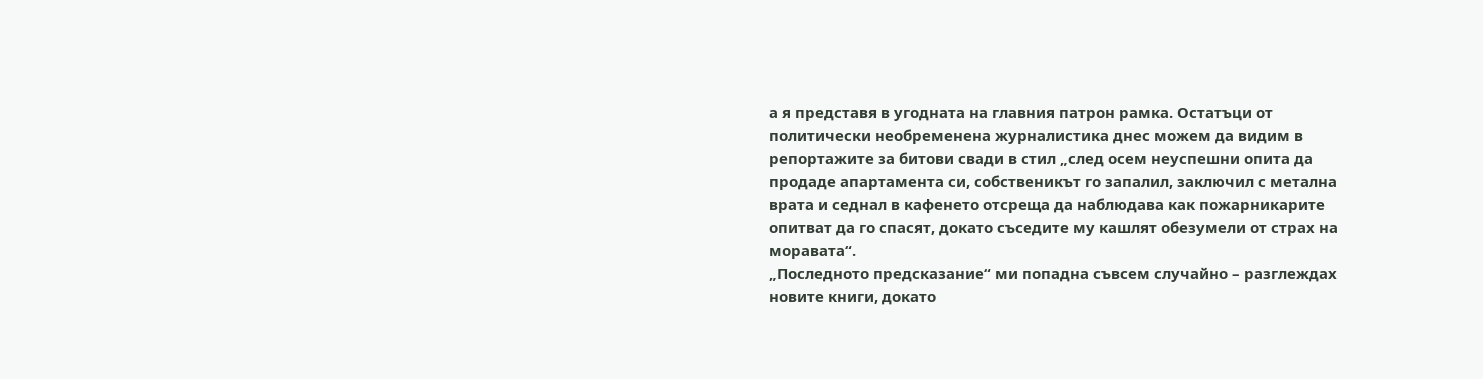а я представя в угодната на главния патрон рамка. Остатъци от политически необременена журналистика днес можем да видим в репортажите за битови свади в стил „след осем неуспешни опита да продаде апартамента си, собственикът го запалил, заключил с метална врата и седнал в кафенето отсреща да наблюдава как пожарникарите опитват да го спасят, докато съседите му кашлят обезумели от страх на моравата“.
„Последното предсказание“ ми попадна съвсем случайно – разглеждах новите книги, докато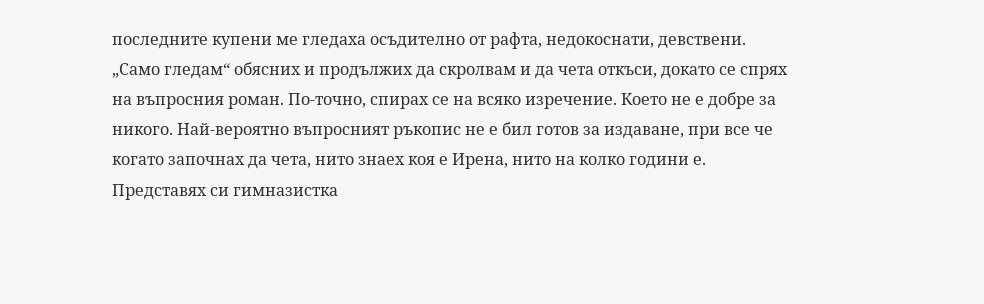последните купени ме гледаха осъдително от рафта, недокоснати, девствени. „Само гледам“ обясних и продължих да скролвам и да чета откъси, докато се спрях на въпросния роман. По-точно, спирах се на всяко изречение. Което не е добре за никого. Най-вероятно въпросният ръкопис не е бил готов за издаване, при все че когато започнах да чета, нито знаех коя е Ирена, нито на колко години е. Представях си гимназистка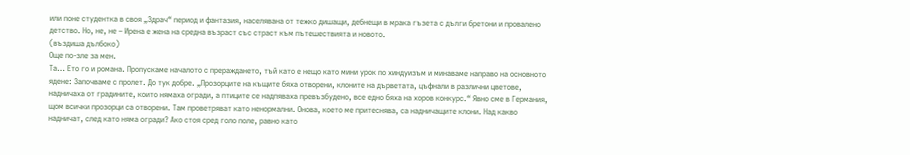или поне студентка в своя „Здрач“ период и фантазия, населявана от тежко дишащи, дебнещи в мрака гъзета с дълги бретони и провалено детство. Но, не, не – Ирена е жена на средна възраст със страст към пътешествията и новото.
(въздиша дълбоко)
Още по-зле за мен.
Та… Ето го и романа. Пропускаме началото с прераждането, тъй като е нещо като мини урок по хиндуизъм и минаваме направо на основното ядене: Започваме с пролет. До тук добре. „Прозорците на къщите бяха отворени, клоните на дърветата, цъфнали в различни цветове, надничаха от градините, които нямаха огради, а птиците се надпяваха превъзбудено, все едно бяха на хоров конкурс.“ Явно сме в Германия, щом всички прозорци са отворени. Там проветряват като ненормални. Онова, което ме притеснява, са надничащите клони. Над какво надничат, след като няма огради? Ако стоя сред голо поле, равно като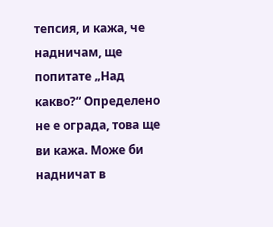тепсия, и кажа, че надничам, ще попитате „Над какво?“ Определено не е ограда, това ще ви кажа. Може би надничат в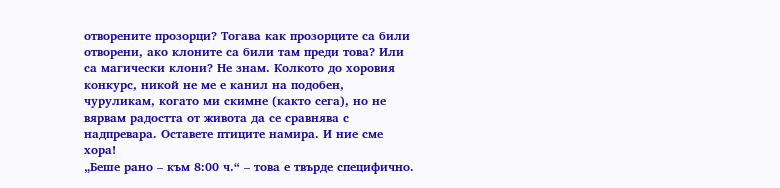отворените прозорци? Тогава как прозорците са били отворени, ако клоните са били там преди това? Или са магически клони? Не знам. Колкото до хоровия конкурс, никой не ме е канил на подобен, чуруликам, когато ми скимне (както сега), но не вярвам радостта от живота да се сравнява с надпревара. Оставете птиците намира. И ние сме хора!
„Беше рано – към 8:00 ч.“ – това е твърде специфично.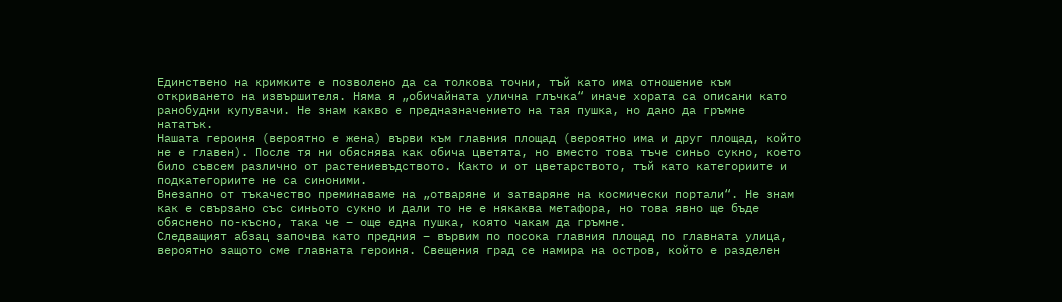Единствено на кримките е позволено да са толкова точни, тъй като има отношение към откриването на извършителя. Няма я „обичайната улична глъчка“ иначе хората са описани като ранобудни купувачи. Не знам какво е предназначението на тая пушка, но дано да гръмне нататък.
Нашата героиня (вероятно е жена) върви към главния площад (вероятно има и друг площад, който не е главен). После тя ни обяснява как обича цветята, но вместо това тъче синьо сукно, което било съвсем различно от растениевъдството. Както и от цветарството, тъй като категориите и подкатегориите не са синоними.
Внезапно от тъкачество преминаваме на „отваряне и затваряне на космически портали“. Не знам как е свързано със синьото сукно и дали то не е някаква метафора, но това явно ще бъде обяснено по-късно, така че – още една пушка, която чакам да гръмне.
Следващият абзац започва като предния – вървим по посока главния площад по главната улица, вероятно защото сме главната героиня. Свещения град се намира на остров, който е разделен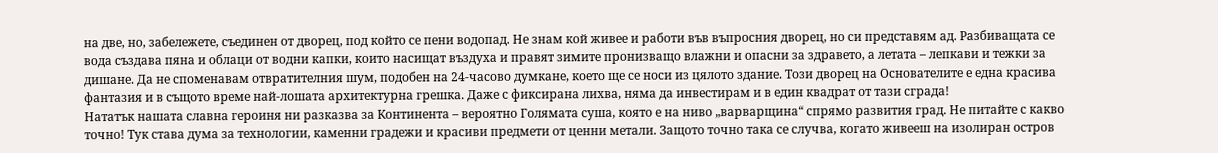на две, но, забележете, съединен от дворец, под който се пени водопад. Не знам кой живее и работи във въпросния дворец, но си представям ад. Разбиващата се вода създава пяна и облаци от водни капки, които насищат въздуха и правят зимите пронизващо влажни и опасни за здравето, а летата – лепкави и тежки за дишане. Да не споменавам отвратителния шум, подобен на 24-часово думкане, което ще се носи из цялото здание. Този дворец на Основателите е една красива фантазия и в същото време най-лошата архитектурна грешка. Даже с фиксирана лихва, няма да инвестирам и в един квадрат от тази сграда!
Нататък нашата славна героиня ни разказва за Континента – вероятно Голямата суша, която е на ниво „варварщина“ спрямо развития град. Не питайте с какво точно! Тук става дума за технологии, каменни градежи и красиви предмети от ценни метали. Защото точно така се случва, когато живееш на изолиран остров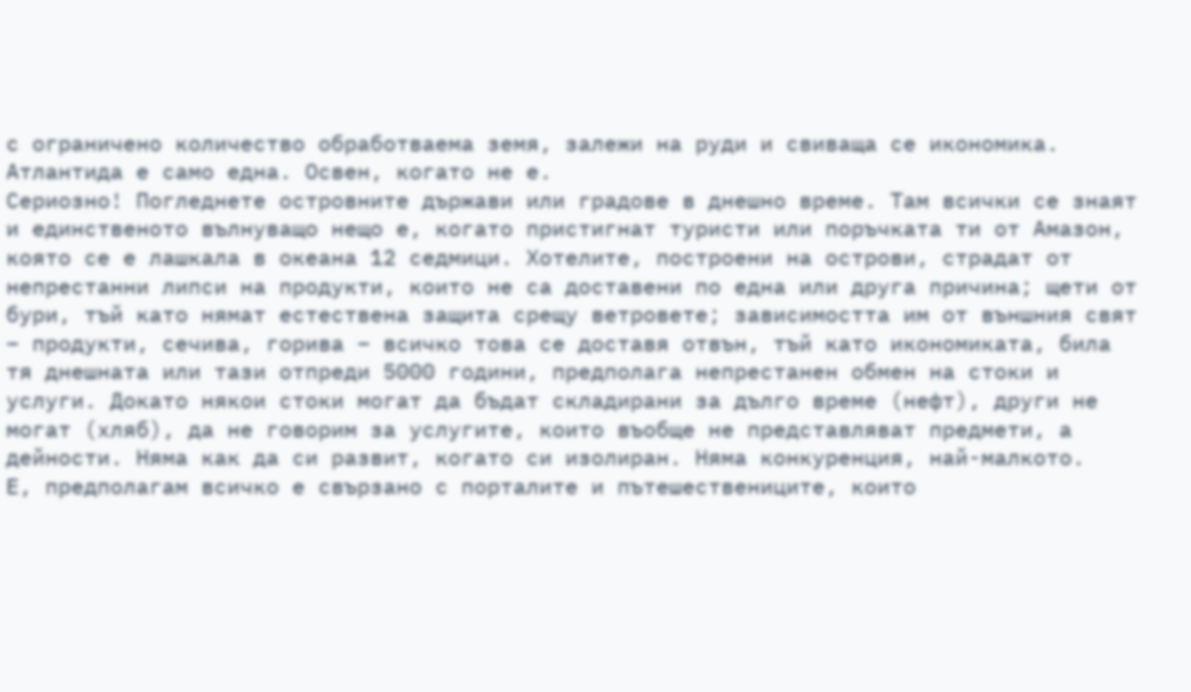с ограничено количество обработваема земя, залежи на руди и свиваща се икономика. Атлантида е само една. Освен, когато не е.
Сериозно! Погледнете островните държави или градове в днешно време. Там всички се знаят и единственото вълнуващо нещо е, когато пристигнат туристи или поръчката ти от Амазон, която се е лашкала в океана 12 седмици. Хотелите, построени на острови, страдат от непрестанни липси на продукти, които не са доставени по една или друга причина; щети от бури, тъй като нямат естествена защита срещу ветровете; зависимостта им от външния свят – продукти, сечива, горива – всичко това се доставя отвън, тъй като икономиката, била тя днешната или тази отпреди 5000 години, предполага непрестанен обмен на стоки и услуги. Докато някои стоки могат да бъдат складирани за дълго време (нефт), други не могат (хляб), да не говорим за услугите, които въобще не представляват предмети, а дейности. Няма как да си развит, когато си изолиран. Няма конкуренция, най-малкото.
Е, предполагам всичко е свързано с порталите и пътешествениците, които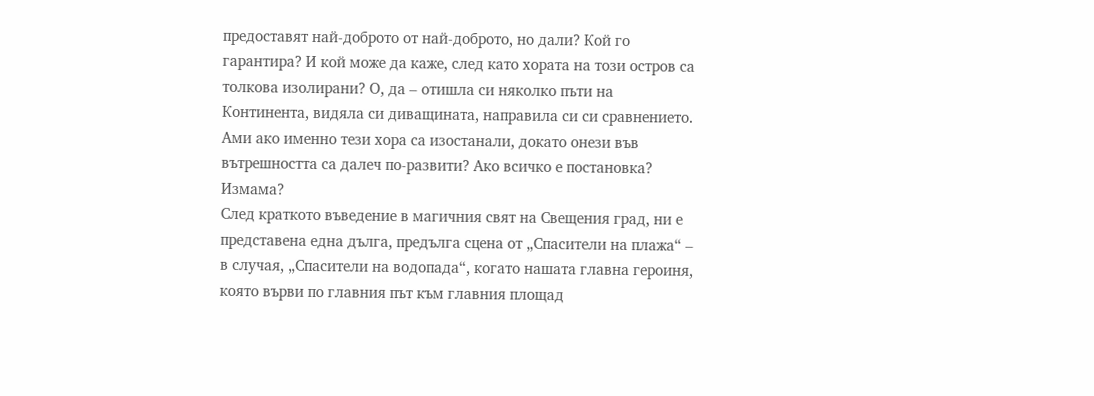предоставят най-доброто от най-доброто, но дали? Кой го гарантира? И кой може да каже, след като хората на този остров са толкова изолирани? О, да – отишла си няколко пъти на Континента, видяла си диващината, направила си си сравнението. Ами ако именно тези хора са изостанали, докато онези във вътрешността са далеч по-развити? Ако всичко е постановка? Измама?
След краткото въведение в магичния свят на Свещения град, ни е представена една дълга, предълга сцена от „Спасители на плажа“ – в случая, „Спасители на водопада“, когато нашата главна героиня, която върви по главния път към главния площад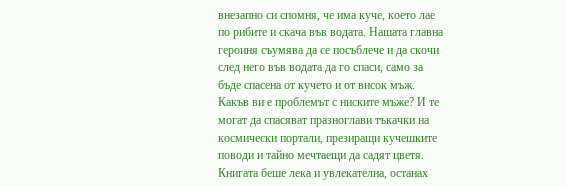внезапно си спомня, че има куче, което лае по рибите и скача във водата. Нашата главна героиня съумява да се посъблече и да скочи след него във водата да го спаси, само за бъде спасена от кучето и от висок мъж.
Какъв ви е проблемът с ниските мъже? И те могат да спасяват празноглави тъкачки на космически портали, презиращи кучешките поводи и тайно мечтаещи да садят цветя.
Книгата беше лека и увлекателна, останах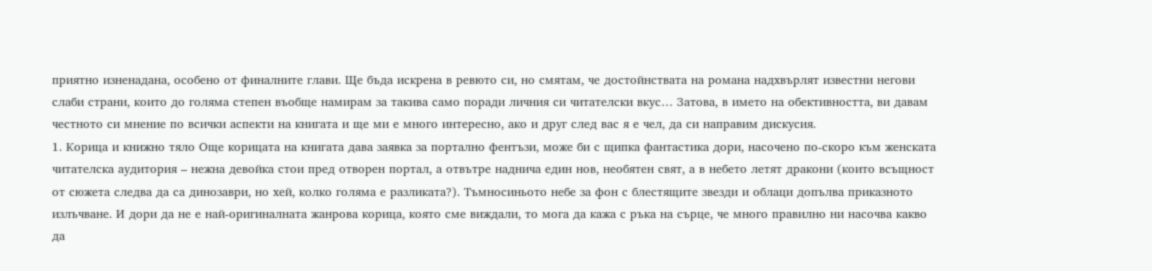приятно изненадана, особено от финалните глави. Ще бъда искрена в ревюто си, но смятам, че достойнствата на романа надхвърлят известни негови слаби страни, които до голяма степен въобще намирам за такива само поради личния си читателски вкус… Затова, в името на обективността, ви давам честното си мнение по всички аспекти на книгата и ще ми е много интересно, ако и друг след вас я е чел, да си направим дискусия.
1. Корица и книжно тяло Още корицата на книгата дава заявка за портално фентъзи, може би с щипка фантастика дори, насочено по-скоро към женската читателска аудитория – нежна девойка стои пред отворен портал, а отвътре наднича един нов, необятен свят, а в небето летят дракони (които всъщност от сюжета следва да са динозаври, но хей, колко голяма е разликата?). Тъмносиньото небе за фон с блестящите звезди и облаци допълва приказното излъчване. И дори да не е най-оригиналната жанрова корица, която сме виждали, то мога да кажа с ръка на сърце, че много правилно ни насочва какво да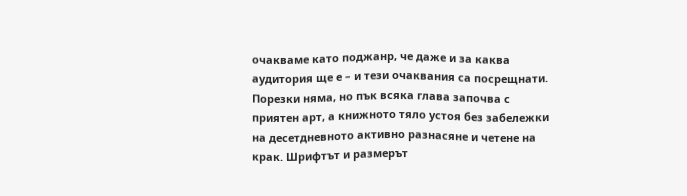очакваме като поджанр, че даже и за каква аудитория ще е – и тези очаквания са посрещнати. Порезки няма, но пък всяка глава започва с приятен арт, а книжното тяло устоя без забележки на десетдневното активно разнасяне и четене на крак. Шрифтът и размерът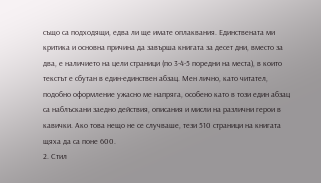също са подходящи, едва ли ще имате оплаквания. Единствената ми критика и основна причина да завърша книгата за десет дни, вместо за два, е наличието на цели страници (по 3-4-5 поредни на места), в които текстът е сбутан в един-единствен абзац. Мен лично, като читател, подобно оформление ужасно ме напряга, особено като в този един абзац са наблъскани заедно действия, описания и мисли на различни герои в кавички. Ако това нещо не се случваше, тези 510 страници на книгата щяха да са поне 600.
2. Стил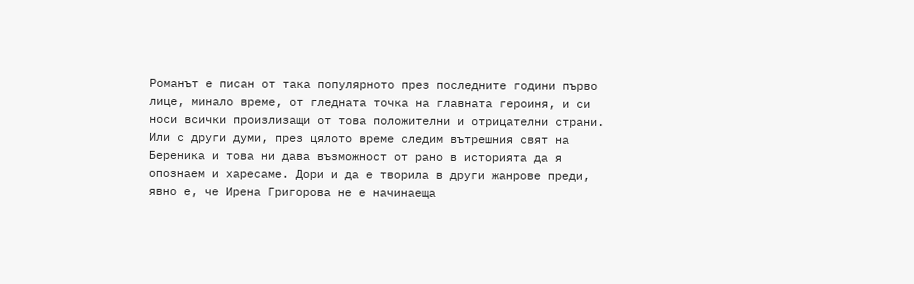Романът е писан от така популярното през последните години първо лице, минало време, от гледната точка на главната героиня, и си носи всички произлизащи от това положителни и отрицателни страни. Или с други думи, през цялото време следим вътрешния свят на Береника и това ни дава възможност от рано в историята да я опознаем и харесаме. Дори и да е творила в други жанрове преди, явно е, че Ирена Григорова не е начинаеща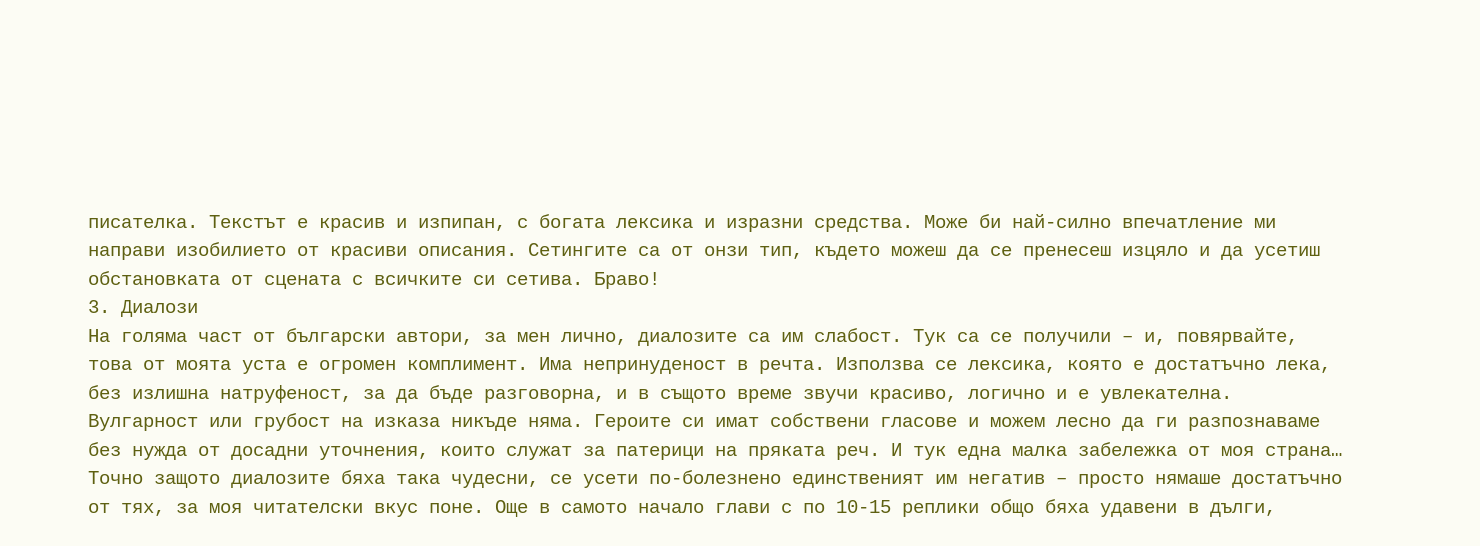писателка. Текстът е красив и изпипан, с богата лексика и изразни средства. Може би най-силно впечатление ми направи изобилието от красиви описания. Сетингите са от онзи тип, където можеш да се пренесеш изцяло и да усетиш обстановката от сцената с всичките си сетива. Браво!
3. Диалози
На голяма част от български автори, за мен лично, диалозите са им слабост. Тук са се получили – и, повярвайте, това от моята уста е огромен комплимент. Има непринуденост в речта. Използва се лексика, която е достатъчно лека, без излишна натруфеност, за да бъде разговорна, и в същото време звучи красиво, логично и е увлекателна. Вулгарност или грубост на изказа никъде няма. Героите си имат собствени гласове и можем лесно да ги разпознаваме без нужда от досадни уточнения, които служат за патерици на пряката реч. И тук една малка забележка от моя страна… Точно защото диалозите бяха така чудесни, се усети по-болезнено единственият им негатив – просто нямаше достатъчно от тях, за моя читателски вкус поне. Още в самото начало глави с по 10-15 реплики общо бяха удавени в дълги,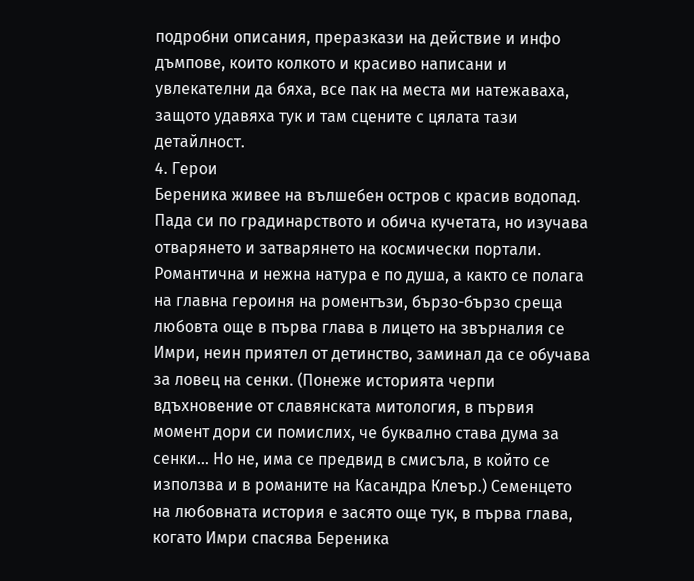подробни описания, преразкази на действие и инфо дъмпове, които колкото и красиво написани и увлекателни да бяха, все пак на места ми натежаваха, защото удавяха тук и там сцените с цялата тази детайлност.
4. Герои
Береника живее на вълшебен остров с красив водопад. Пада си по градинарството и обича кучетата, но изучава отварянето и затварянето на космически портали. Романтична и нежна натура е по душа, а както се полага на главна героиня на роментъзи, бързо-бързо среща любовта още в първа глава в лицето на звърналия се Имри, неин приятел от детинство, заминал да се обучава за ловец на сенки. (Понеже историята черпи вдъхновение от славянската митология, в първия момент дори си помислих, че буквално става дума за сенки… Но не, има се предвид в смисъла, в който се използва и в романите на Касандра Клеър.) Семенцето на любовната история е засято още тук, в първа глава, когато Имри спасява Береника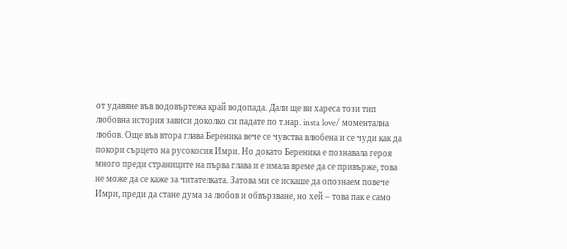от удавяне във водовъртежа край водопада. Дали ще ви хареса този тип любовна история зависи доколко си падате по т.нар. insta love/ моментална любов. Още във втора глава Береника вече се чувства влюбена и се чуди как да покори сърцето на русокосия Имри. Но докато Береника е познавала героя много преди страниците на първа глава и е имала време да се привърже, това не може да се каже за читателката. Затова ми се искаше да опознаем повече Имри, преди да стане дума за любов и обвързване, но хей – това пак е само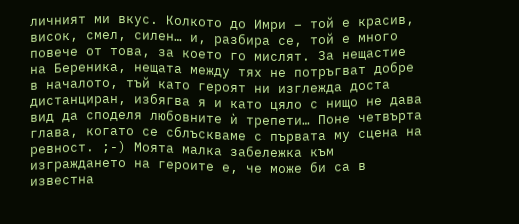личният ми вкус. Колкото до Имри – той е красив, висок, смел, силен… и, разбира се, той е много повече от това, за което го мислят. За нещастие на Береника, нещата между тях не потръгват добре в началото, тъй като героят ни изглежда доста дистанциран, избягва я и като цяло с нищо не дава вид да споделя любовните ѝ трепети… Поне четвърта глава, когато се сблъскваме с първата му сцена на ревност. ;-) Моята малка забележка към изграждането на героите е, че може би са в известна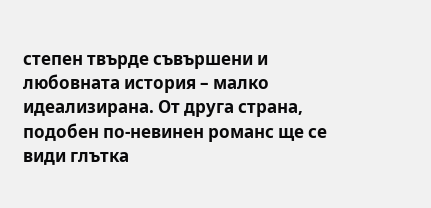степен твърде съвършени и любовната история – малко идеализирана. От друга страна, подобен по-невинен романс ще се види глътка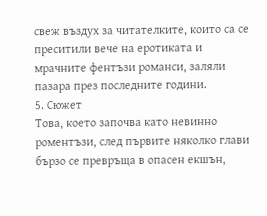свеж въздух за читателките, които са се преситили вече на еротиката и мрачните фентъзи романси, заляли пазара през последните години.
5. Сюжет
Това, което започва като невинно роментъзи, след първите няколко глави бързо се превръща в опасен екшън,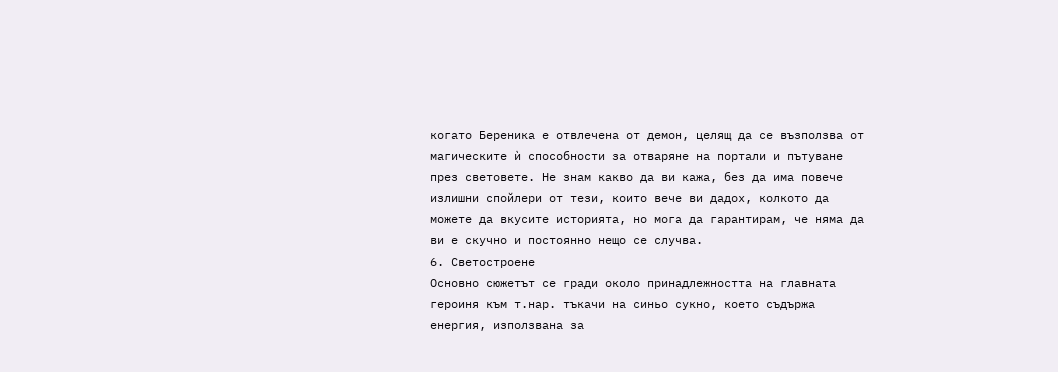когато Береника е отвлечена от демон, целящ да се възползва от магическите ѝ способности за отваряне на портали и пътуване през световете. Не знам какво да ви кажа, без да има повече излишни спойлери от тези, които вече ви дадох, колкото да можете да вкусите историята, но мога да гарантирам, че няма да ви е скучно и постоянно нещо се случва.
6. Светостроене
Основно сюжетът се гради около принадлежността на главната героиня към т.нар. тъкачи на синьо сукно, което съдържа енергия, използвана за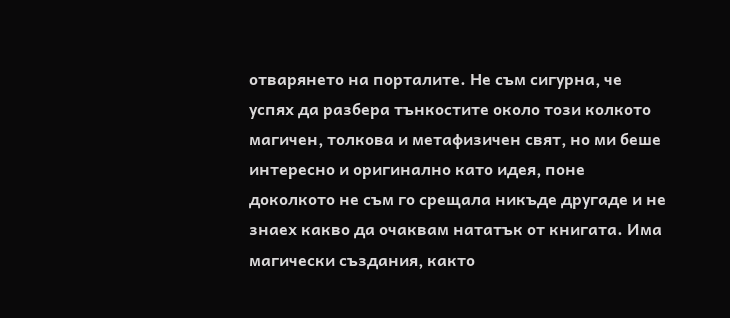отварянето на порталите. Не съм сигурна, че успях да разбера тънкостите около този колкото магичен, толкова и метафизичен свят, но ми беше интересно и оригинално като идея, поне доколкото не съм го срещала никъде другаде и не знаех какво да очаквам нататък от книгата. Има магически създания, както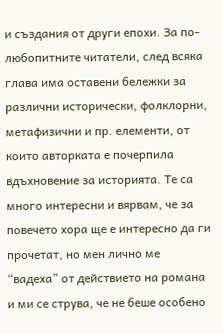и създания от други епохи. За по-любопитните читатели, след всяка глава има оставени бележки за различни исторически, фолклорни, метафизични и пр. елементи, от които авторката е почерпила вдъхновение за историята. Те са много интересни и вярвам, че за повечето хора ще е интересно да ги прочетат, но мен лично ме “вадеха” от действието на романа и ми се струва, че не беше особено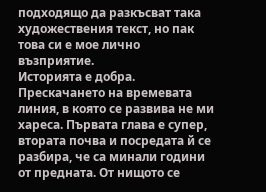подходящо да разкъсват така художествения текст, но пак това си е мое лично възприятие.
Историята е добра. Прескачането на времевата линия, в която се развива не ми хареса. Първата глава е супер, втората почва и посредата й се разбира, че са минали години от предната. От нищото се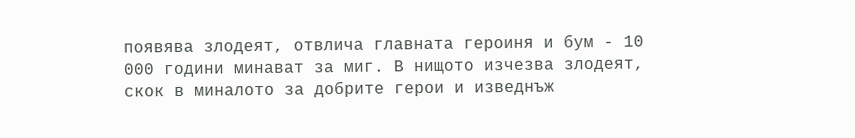появява злодеят, отвлича главната героиня и бум - 10 000 години минават за миг. В нищото изчезва злодеят, скок в миналото за добрите герои и изведнъж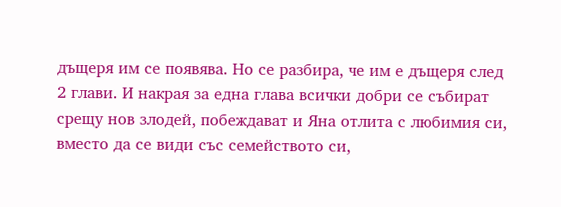дъщеря им се появява. Но се разбира, че им е дъщеря след 2 глави. И накрая за една глава всички добри се събират срещу нов злодей, побеждават и Яна отлита с любимия си, вместо да се види със семейството си,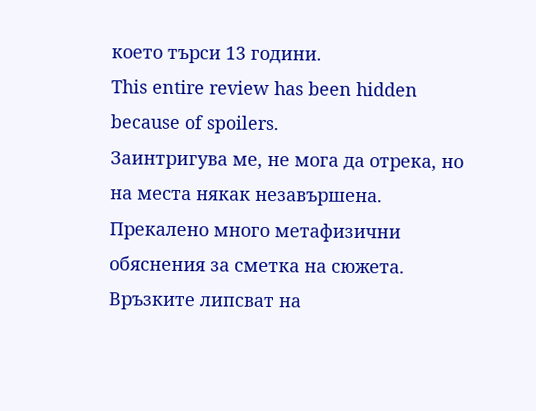което търси 13 години.
This entire review has been hidden because of spoilers.
Заинтригува ме, не мога да отрека, но на места някак незавършена. Прекалено много метафизични обяснения за сметка на сюжета. Връзките липсват на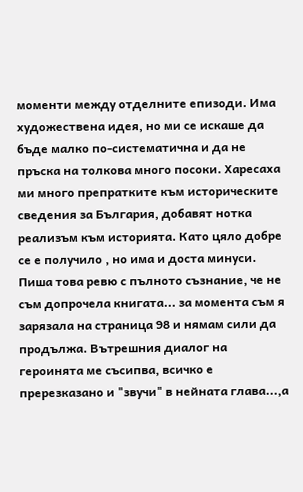моменти между отделните епизоди. Има художествена идея, но ми се искаше да бъде малко по-систематична и да не пръска на толкова много посоки. Харесаха ми много препратките към историческите сведения за България, добавят нотка реализъм към историята. Като цяло добре се е получило , но има и доста минуси.
Пиша това ревю с пълното съзнание, че не съм допрочела книгата... за момента съм я зарязала на страница 98 и нямам сили да продължа. Вътрешния диалог на героинята ме съсипва, всичко е пререзказано и "звучи" в нейната глава...,а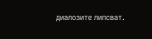диалозите липсват.